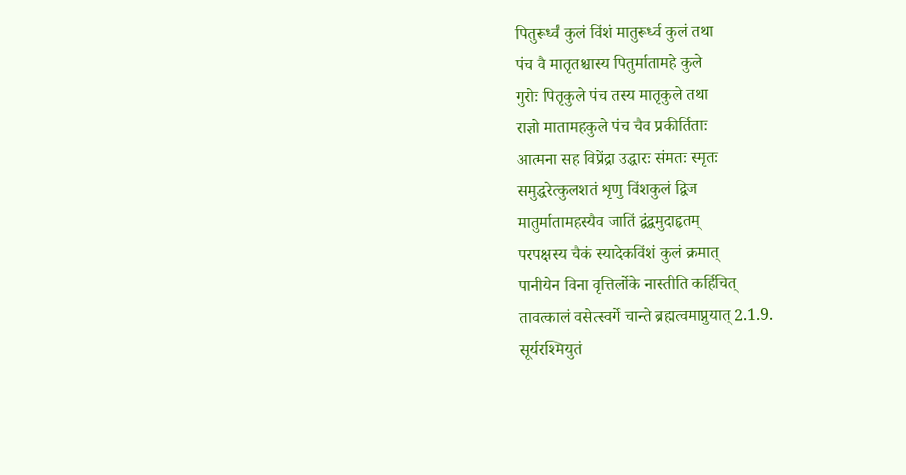पितुरूर्ध्वं कुलं विंशं मातुरूर्ध्व कुलं तथा
पंच वै मातृतश्चास्य पितुर्मातामहे कुले
गुरोः पितृकुले पंच तस्य मातृकुले तथा
राज्ञो मातामहकुले पंच चैव प्रकीर्तिताः
आत्मना सह विप्रेंद्रा उद्धारः संमतः स्मृतः
समुद्धरेत्कुलशतं शृणु विंशकुलं द्विज
मातुर्मातामहस्यैव जातिं द्वंद्वमुदाहृतम्
परपक्षस्य चैकं स्यादेकविंशं कुलं क्रमात्
पानीयेन विना वृत्तिर्लोके नास्तीति कर्हिचित्
तावत्कालं वसेत्स्वर्गे चान्ते ब्रह्मत्वमाप्नुयात् 2.1.9.
सूर्यरश्मियुतं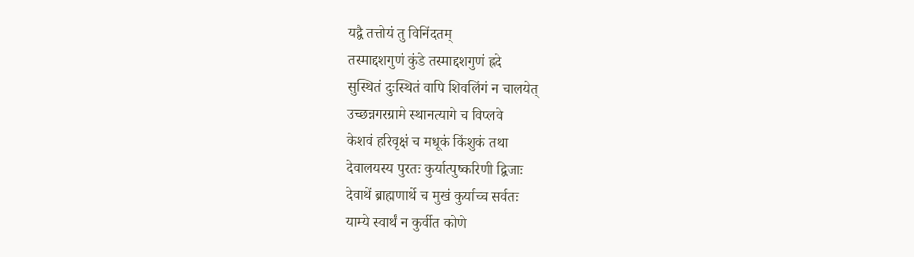यद्वै तत्तोयं तु विनिंदतम्
तस्माद्दशगुणं कुंडे तस्माद्दशगुणं ह्रदे
सुस्थितं दुःस्थितं वापि शिवलिंगं न चालयेत्
उच्छन्नगरग्रामे स्थानत्यागे च विप्लवे
केशवं हरिवृक्षं च मधूकं किंशुकं तथा
देवालयस्य पुरतः कुर्यात्पुष्करिणी द्विजाः
देवाथें ब्राह्मणार्थे च मुखं कुर्याच्च सर्वतः
याम्ये स्वार्थं न कुर्वीत कोणे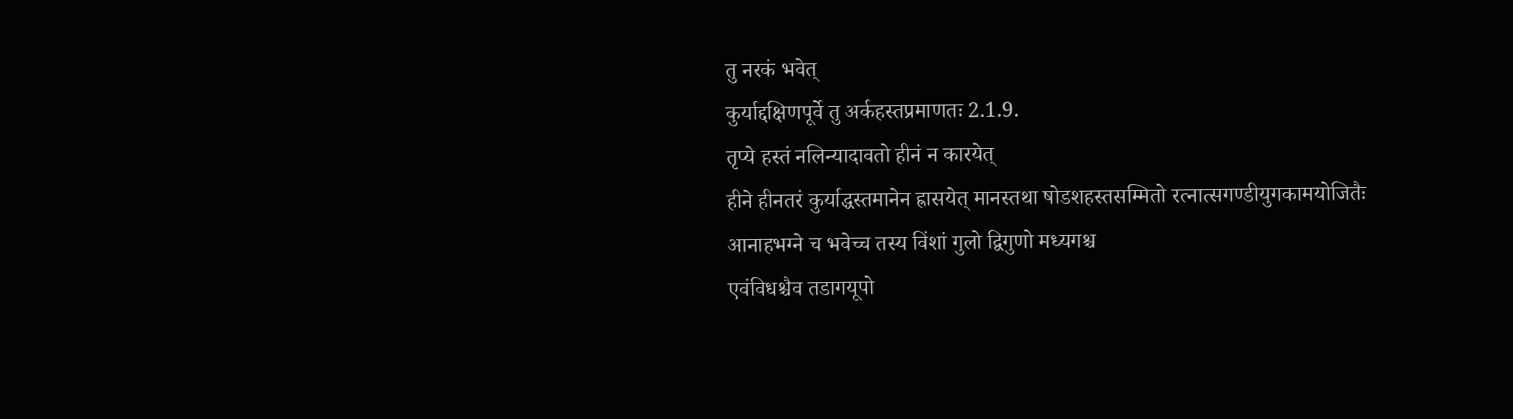तु नरकं भवेत्
कुर्याद्दक्षिणपूर्वे तु अर्कहस्तप्रमाणतः 2.1.9.
तृप्ये हस्तं नलिन्यादावतो हीनं न कारयेत्
हीने हीनतरं कुर्याद्धस्तमानेन ह्रासयेत् मानस्तथा षोडशहस्तसम्मितो रत्नात्सगण्डीयुगकामयोजितैः
आनाहभग्ने च भवेच्च तस्य विंशां गुलो द्विगुणो मध्यगश्च
एवंविधश्चैव तडागयूपो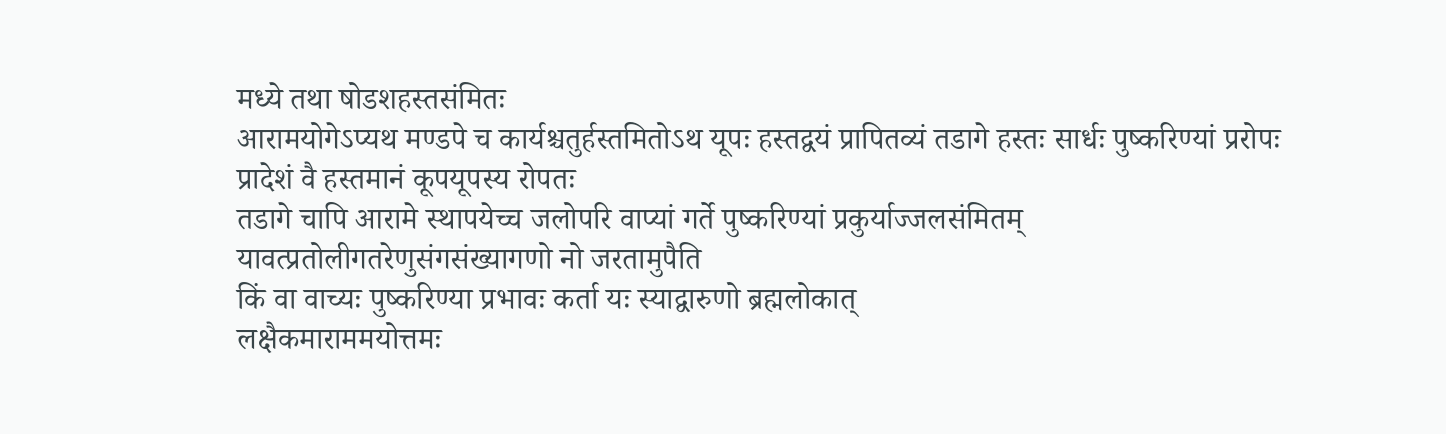मध्ये तथा षोडशहस्तसंमितः
आरामयोगेऽप्यथ मण्डपे च कार्यश्चतुर्हस्तमितोऽथ यूपः हस्तद्वयं प्रापितव्यं तडागे हस्तः सार्धः पुष्करिण्यां प्ररोपः
प्रादेशं वै हस्तमानं कूपयूपस्य रोपतः
तडागे चापि आरामे स्थापयेच्च जलोपरि वाप्यां गर्ते पुष्करिण्यां प्रकुर्याज्जलसंमितम्
यावत्प्रतोलीगतरेणुसंगसंख्यागणो नो जरतामुपैति
किं वा वाच्यः पुष्करिण्या प्रभावः कर्ता यः स्याद्वारुणो ब्रह्मलोकात्
लक्षैकमाराममयोत्तमः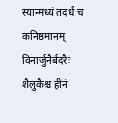स्यान्मध्यं तदर्धं च कनिष्ठमानम् विनार्जुनैर्बदरैः शैलुकैश्च हीनं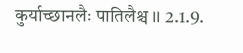कुर्याच्छानलैः पातिलैश्च ।। 2.1.9.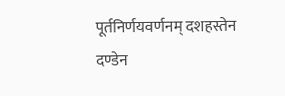पूर्तनिर्णयवर्णनम् दशहस्तेन दण्डेन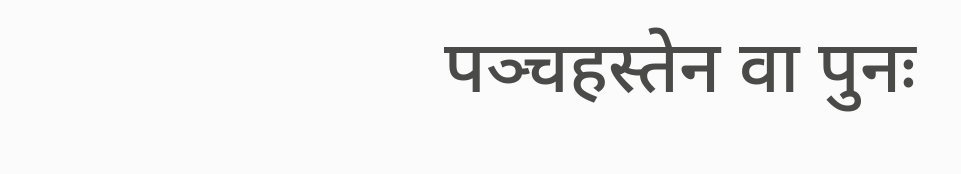पञ्चहस्तेन वा पुनः